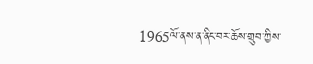1965ལོ་ནས་ན་ནིང་བར་ཆོས་གྲུབ་ཀྱིས་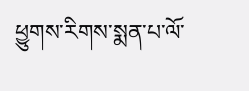ཕྱུགས་རིགས་སྨན་པ་ལོ་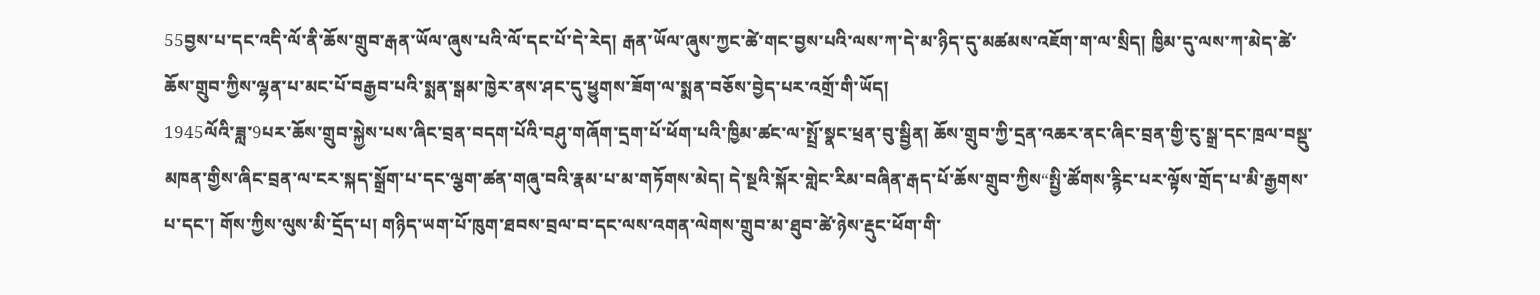55བྱས་པ་དང་འདི་ལོ་ནི་ཆོས་གྲུབ་རྒན་ཡོལ་ཞུས་པའི་ལོ་དང་པོ་དེ་རེད། རྒན་ཡོལ་ཞུས་ཀྱང་ཚེ་གང་བྱས་པའི་ལས་ཀ་དེ་མ་ཉིད་དུ་མཚམས་འཇོག་ག་ལ་སྲིད། ཁྱིམ་དུ་ལས་ཀ་མེད་ཚེ་ཆོས་གྲུབ་ཀྱིས་ལྷན་པ་མང་པོ་བརྒྱབ་པའི་སྨན་སྒམ་ཁྱེར་ནས་ཤང་དུ་ཕྱུགས་ཟོག་ལ་སྨན་བཅོས་བྱེད་པར་འགྲོ་གི་ཡོད།
1945ལོའི་ཟླ་9པར་ཆོས་གྲུབ་སྐྱེས་པས་ཞིང་བྲན་བདག་པོའི་བཤུ་གཞོག་དྲག་པོ་ཕོག་པའི་ཁྱིམ་ཚང་ལ་སྤྲོ་སྣང་ཕྲན་བུ་སྦྱིན། ཆོས་གྲུབ་ཀྱི་དྲན་འཆར་ནང་ཞིང་བྲན་གྱི་ངུ་སྒྲ་དང་ཁྲལ་བསྡུ་མཁན་གྱིས་ཞིང་བྲན་ལ་ངར་སྐད་སྒྲོག་པ་དང་ལྕག་ཚན་གཞུ་བའི་རྣམ་པ་མ་གཏོགས་མེད། དེ་སྔའི་སྐོར་གླེང་རིམ་བཞིན་རྒད་པོ་ཆོས་གྲུབ་ཀྱིས“སྤྱི་ཚོགས་རྙིང་པར་ལྟོས་གྲོད་པ་མི་རྒྱགས་པ་དང་། གོས་ཀྱིས་ལུས་མི་དྲོད་པ། གཉིད་ཡག་པོ་ཁུག་ཐབས་བྲལ་བ་དང་ལས་འགན་ལེགས་གྲུབ་མ་ཐུབ་ཚེ་ཉེས་རྡུང་ཕོག་གི་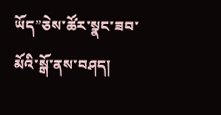ཡོད”ཅེས་ཚོར་སྣང་ཟབ་མོའི་སྒོ་ནས་བཤད།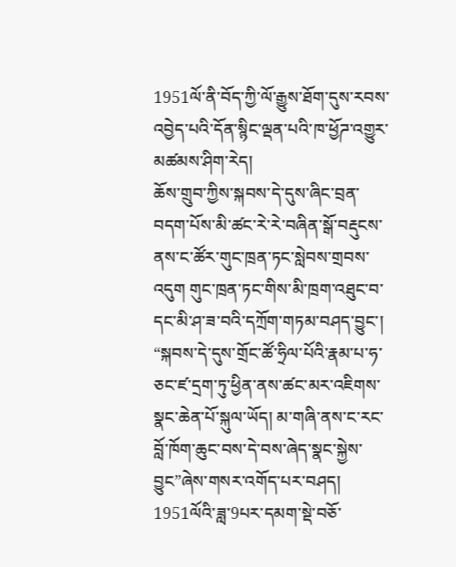1951ལོ་ནི་བོད་ཀྱི་ལོ་རྒྱུས་ཐོག་དུས་རབས་འབྱེད་པའི་དོན་སྙིང་ལྡན་པའི་ཁ་ཕྱོཌ་འགྱུར་མཚམས་ཤིག་རེད།
ཆོས་གྲུབ་ཀྱིས་སྐབས་དེ་དུས་ཞིང་བྲན་བདག་པོས་མི་ཚང་རེ་རེ་བཞིན་སྒོ་བརྡུངས་ནས་ང་ཚོར་གུང་ཁྲན་ཏང་སླེབས་གྲབས་འདུག གུང་ཁྲན་ཏང་གིས་མི་ཁྲག་འཐུང་བ་དང་མི་ཤ་ཟ་བའི་དཀྲོག་གཏམ་བཤད་བྱུང་། “སྐབས་དེ་དུས་གྲོང་ཚོ་ཧྲིལ་པོའི་རྣམ་པ་ཧ་ཅང་ཛ་དྲག་ཏུ་ཕྱིན་ནས་ཚང་མར་འཇིགས་སྣང་ཆེན་པོ་སྐུལ་ཡོད། མ་གཞི་ནས་ང་རང་བློ་ཁོག་ཆུང་བས་དེ་བས་ཞེད་སྣང་སྐྱེས་བྱུང”ཞེས་གསར་འགོད་པར་བཤད།
1951ལོའི་ཟླ་9པར་དམག་སྡེ་བཅོ་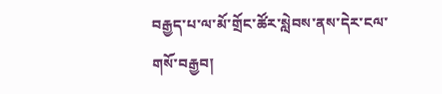བརྒྱད་པ་ལ་མོ་གྲོང་ཚོར་སླེབས་ནས་དེར་ངལ་གསོ་བརྒྱབ།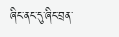ཞིང་ནང་དུ་ཞིང་བྲན་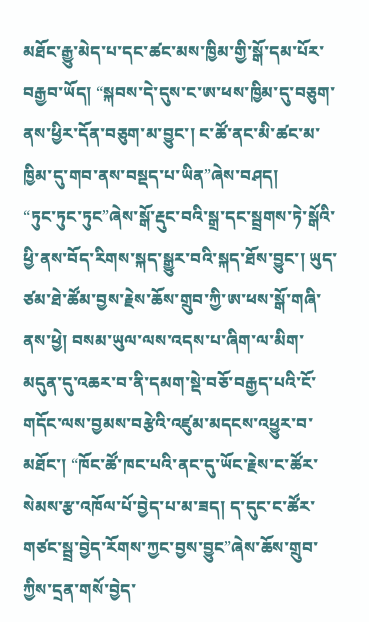མཐོང་རྒྱུ་མེད་པ་དང་ཚང་མས་ཁྱིམ་གྱི་སྒོ་དམ་པོར་བརྒྱབ་ཡོད། “སྐབས་དེ་དུས་ང་ཨ་ཕས་ཁྱིམ་དུ་བཅུག་ནས་ཕྱིར་དོན་བཅུག་མ་བྱུང་། ང་ཚོ་ནང་མི་ཚང་མ་ཁྱིམ་དུ་གབ་ནས་བསྡད་པ་ཡིན”ཞེས་བཤད།
“ཏུང་ཏུང་ཏུང”ཞེས་སྒོ་རྡུང་བའི་སྒྲ་དང་སྦྲགས་ཏེ་སྒོའི་ཕྱི་ནས་བོད་རིགས་སྐད་སྒྱུར་བའི་སྐད་ཐོས་བྱུང་། ཡུད་ཙམ་ཐེ་ཚོམ་བྱས་རྗེས་ཆོས་གྲུབ་ཀྱི་ཨ་ཕས་སྒོ་གཞི་ནས་ཕྱེ། བསམ་ཡུལ་ལས་འདས་པ་ཞིག་ལ་མིག་མདུན་དུ་འཆར་བ་ནི་དམག་སྡེ་བཅོ་བརྒྱད་པའི་ངོ་གདོང་ལས་བྱམས་བརྩེའི་འཛུམ་མདངས་འཕྱུར་བ་མཐོང་། “ཁོང་ཚོ་ཁང་པའི་ནང་དུ་ཡོང་རྗེས་ང་ཚོར་སེམས་རྩ་འཁོལ་པོ་བྱེད་པ་མ་ཟད། ད་དུང་ང་ཚོར་གཙང་སྦྲ་བྱེད་རོགས་ཀྱང་བྱས་བྱུང”ཞེས་ཆོས་གྲུབ་ཀྱིས་དྲན་གསོ་བྱེད་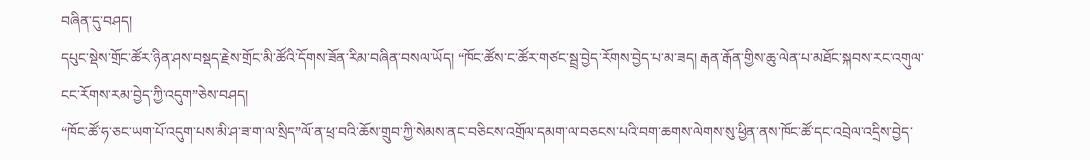བཞིན་དུ་བཤད།
དཔུང་སྡེས་གྲོང་ཚོར་ཉིན་ཤས་བསྡད་རྗེས་གྲོང་མི་ཚོའི་དོགས་ཟོན་རིམ་བཞིན་བསལ་ཡོད། “ཁོང་ཚོས་ང་ཚོར་གཙང་སྦྲ་བྱེད་རོགས་བྱེད་པ་མ་ཟད། རྒན་རྒོན་གྱིས་ཆུ་ལེན་པ་མཐོང་སྐབས་རང་འགུལ་ངང་རོགས་རམ་བྱེད་ཀྱི་འདུག”ཅེས་བཤད།
“ཁོང་ཚོ་ཧ་ཅང་ཡག་པོ་འདུག་པས་མི་ཤ་ཟ་ག་ལ་སྲིད”ལོ་ན་ཕྲ་བའི་ཆོས་གྲུབ་ཀྱི་སེམས་ནང་བཅིངས་འགྲོལ་དམག་ལ་བཅངས་པའི་བག་ཆགས་ལེགས་སུ་ཕྱིན་ནས་ཁོང་ཚོ་དང་འབྲེལ་འདྲིས་བྱེད་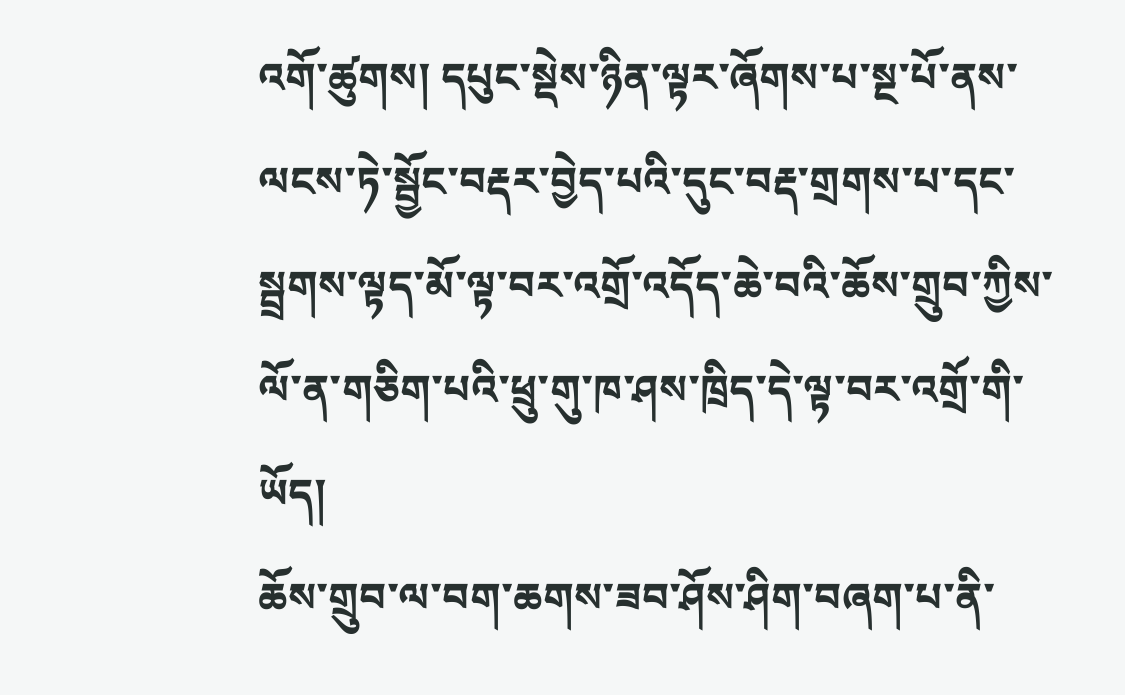འགོ་ཚུགས། དཔུང་སྡེས་ཉིན་ལྟར་ཞོགས་པ་སྔ་པོ་ནས་ལངས་ཏེ་སྦྱོང་བརྡར་བྱེད་པའི་དུང་བརྡ་གྲགས་པ་དང་སྦྲགས་ལྟད་མོ་ལྟ་བར་འགྲོ་འདོད་ཆེ་བའི་ཆོས་གྲུབ་ཀྱིས་ལོ་ན་གཅིག་པའི་ཕྲུ་གུ་ཁ་ཤས་ཁྲིད་དེ་ལྟ་བར་འགྲོ་གི་ཡོད།
ཆོས་གྲུབ་ལ་བག་ཆགས་ཟབ་ཤོས་ཤིག་བཞག་པ་ནི་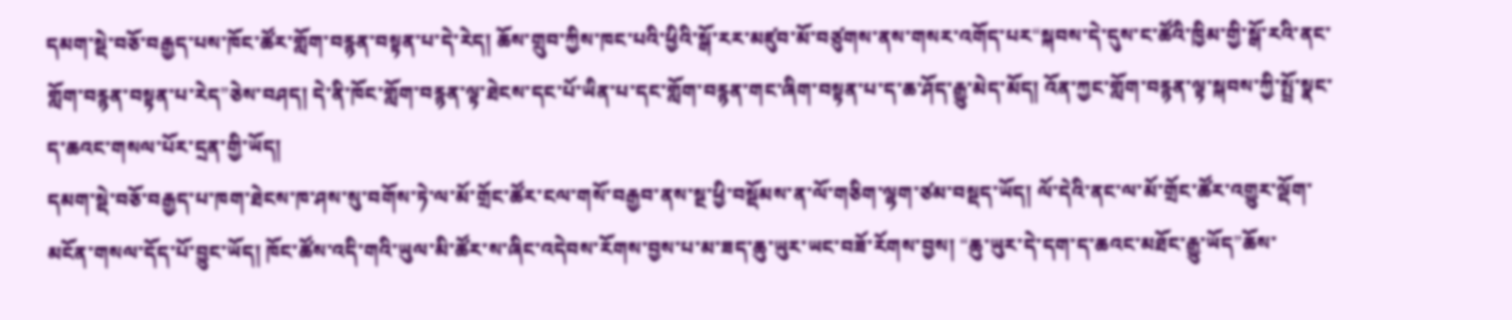དམག་སྡེ་བཅོ་བརྒྱད་པས་ཁོང་ཚོར་གློག་བརྙན་བསྟན་པ་དེ་རེད། ཆོས་གྲུབ་ཀྱིས་ཁང་པའི་ཕྱིའི་སྒོ་རར་མཛུབ་མོ་བཙུགས་ནས་གསར་འགོད་པར“སྐབས་དེ་དུས་ང་ཚོའི་ཁྱིམ་གྱི་སྒོ་རའི་ནང་གློག་བརྙན་བསྟན་པ་རེད”ཅེས་བཤད། དེ་ནི་ཁོང་གློག་བརྙན་ལྟ་ཐེངས་དང་པོ་ཡིན་པ་དང་གློག་བརྙན་གང་ཞིག་བསྟན་པ་ད་ཆ་ཤོད་རྒྱུ་མེད་མོད། འོན་ཀྱང་གློག་བརྙན་ལྟ་སྐབས་ཀྱི་སྤྲོ་སྣང་ད་ཆའང་གསལ་པོར་དྲན་གྱི་ཡོད།
དམག་སྡེ་བཅོ་བརྒྱད་པ་ཁག་ཐེངས་ཁ་ཤས་སུ་བགོས་ཏེ་ལ་མོ་གྲོང་ཚོར་ངལ་གསོ་བརྒྱབ་ནས་སྔ་ཕྱི་བསྡོམས་ན་ལོ་གཅིག་ལྷག་ཙམ་བསྡད་ཡོད། ལོ་དེའི་ནང་ལ་མོ་གྲོང་ཚོར་འགྱུར་ལྡོག་མངོན་གསལ་དོད་པོ་བྱུང་ཡོད། ཁོང་ཚོས་འདི་གའི་ཡུལ་མི་ཚོར་ས་ཞིང་འདེབས་རོགས་བྱས་པ་མ་ཟད་ཆུ་ཡུར་ཡང་བཟོ་རོགས་བྱས། “ཆུ་ཡུར་དེ་དག་ད་ཆའང་མཐོང་རྒྱུ་ཡོད”ཆོས་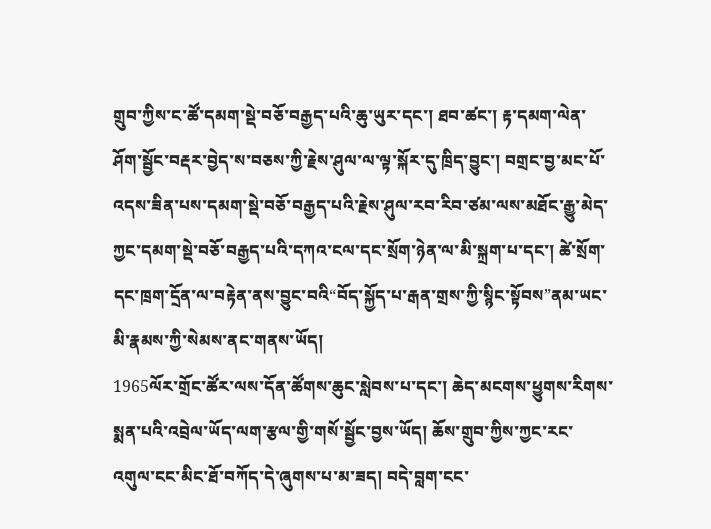གྲུབ་ཀྱིས་ང་ཚོ་དམག་སྡེ་བཅོ་བརྒྱད་པའི་ཆུ་ཡུར་དང་། ཐབ་ཚང་། རྟ་དམག་ལེན་ཤོག་སྦྱོང་བརྡར་བྱེད་ས་བཅས་ཀྱི་རྗེས་ཤུལ་ལ་ལྟ་སྐོར་དུ་ཁྲིད་བྱུང་། བགྲང་བྱ་མང་པོ་འདས་ཟིན་པས་དམག་སྡེ་བཅོ་བརྒྱད་པའི་རྗེས་ཤུལ་རབ་རིབ་ཙམ་ལས་མཐོང་རྒྱུ་མེད་ཀྱང་དམག་སྡེ་བཅོ་བརྒྱད་པའི་དཀའ་ངལ་དང་སྲོག་ཉེན་ལ་མི་སྐྲག་པ་དང་། ཚེ་སྲོག་དང་ཁྲག་དྲོན་ལ་བརྟེན་ནས་བྱུང་བའི“བོད་སྐྱོད་པ་རྒན་གྲས་ཀྱི་སྙིང་སྟོབས”ནམ་ཡང་མི་རྣམས་ཀྱི་སེམས་ནང་གནས་ཡོད།
1965ལོར་གྲོང་ཚོར་ལས་དོན་ཚོགས་ཆུང་སླེབས་པ་དང་། ཆེད་མངགས་ཕྱུགས་རིགས་སྨན་པའི་འབྲེལ་ཡོད་ལག་རྩལ་གྱི་གསོ་སྦྱོང་བྱས་ཡོད། ཆོས་གྲུབ་ཀྱིས་ཀྱང་རང་འགུལ་ངང་མིང་ཐོ་བཀོད་དེ་ཞུགས་པ་མ་ཟད། བདེ་བླག་ངང་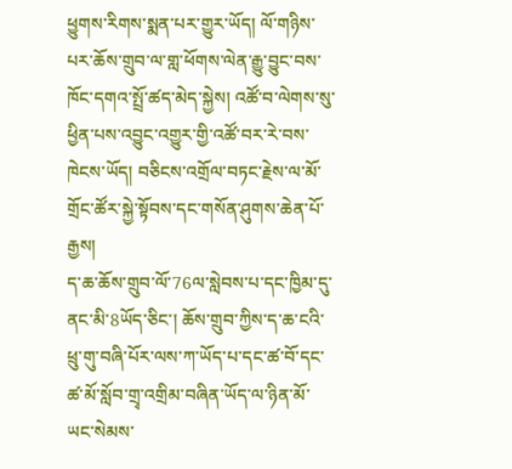ཕྱུགས་རིགས་སྨན་པར་གྱུར་ཡོད། ལོ་གཉིས་པར་ཆོས་གྲུབ་ལ་གླ་ཕོགས་ལེན་རྒྱུ་བྱུང་བས་ཁོང་དགའ་སྤྲོ་ཚད་མེད་སྐྱེས། འཚོ་བ་ལེགས་སུ་ཕྱིན་པས་འབྱུང་འགྱུར་གྱི་འཚོ་བར་རེ་བས་ཁེངས་ཡོད། བཅིངས་འགྲོལ་བཏང་རྗེས་ལ་མོ་གྲོང་ཚོར་སྐྱེ་སྟོབས་དང་གསོན་ཤུགས་ཆེན་པོ་རྒྱས།
ད་ཆ་ཆོས་གྲུབ་ལོ་76ལ་སླེབས་པ་དང་ཁྱིམ་དུ་ནང་མི་8ཡོད་ཅིང་། ཆོས་གྲུབ་ཀྱིས་ད་ཆ་ངའི་ཕྲུ་གུ་བཞི་པོར་ལས་ཀ་ཡོད་པ་དང་ཚ་བོ་དང་ཚ་མོ་སློབ་གྲྭ་འགྲིམ་བཞིན་ཡོད་ལ་ཉིན་མོ་ཡང་སེམས་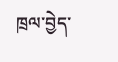ཁྲལ་བྱེད་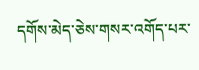དགོས་མེད་ཅེས་གསར་འགོད་པར་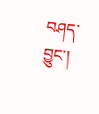བཤད་བྱུང་།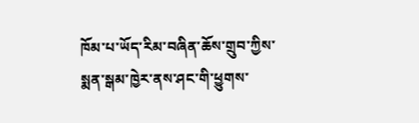ཁོམ་པ་ཡོད་རིམ་བཞིན་ཆོས་གྲུབ་ཀྱིས་སྨན་སྒམ་ཁྱེར་ནས་ཤང་གི་ཕྱུགས་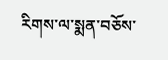རིགས་ལ་སྨན་བཅོས་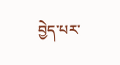བྱེད་པར་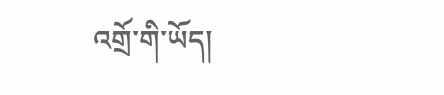འགྲོ་གི་ཡོད།